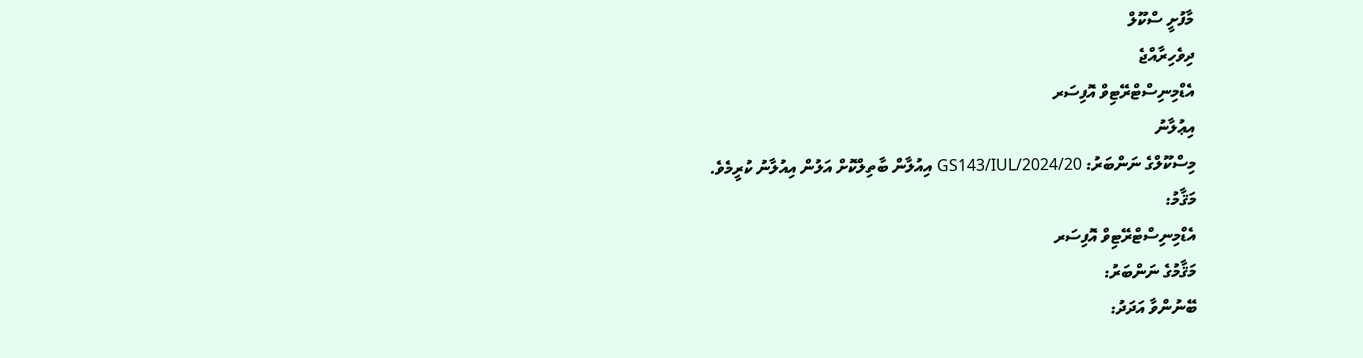މާފުށީ ސްކޫލް
ދިވެހިރާއްޖެ
އެޑްމިނިސްޓްރޭޓިވް އޮފިސަރ
އިޢުލާނު
މިސްކޫލްގެ ނަންބަރު: GS143/IUL/2024/20 އިއުލާން ބާތިލްކޮށް އަލުން އިއުލާނު ކުރީމެވެ.
މަޤާމު:
އެޑްމިނިސްޓްރޭޓިވް އޮފިސަރ
މަޤާމުގެ ނަންބަރު:
ބޭނުންވާ އަދަދު: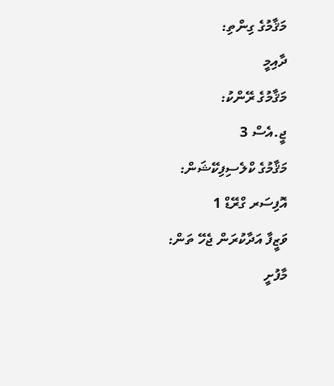މަޤާމުގެ ގިންތި:
ދާއިމީ
މަޤާމުގެ ރޭންކު:
ޖީ.އެސް 3
މަޤާމުގެ ކްލެސިފިކޭޝަން:
އޮފިސަރ ގްރޭޑް 1
ވަޒީފާ އަދާކުރަން ޖެހޭ ތަން:
މާފުށީ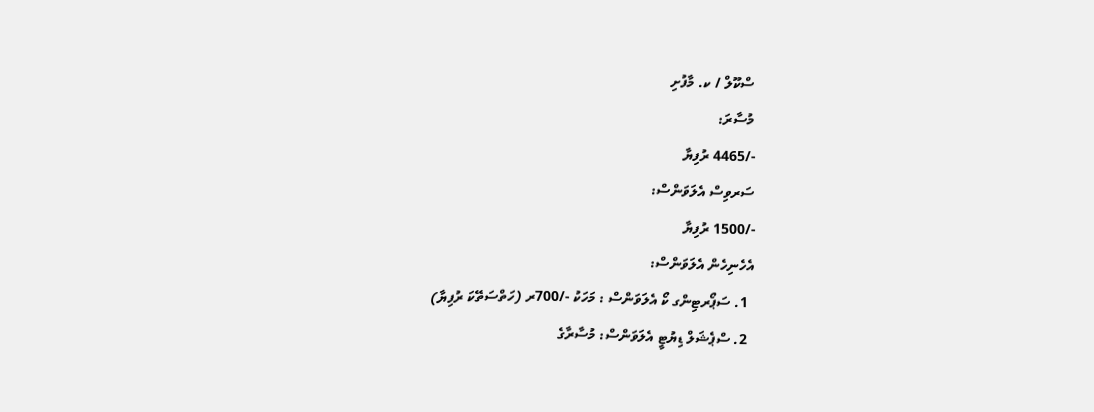ސްކޫލް / ކ. މާފުށި
މުސާރަ:
-/4465 ރުފިޔާ
ސަރވިސް އެލަވަންސް:
-/1500 ރުފިޔާ
އެހެނިހެން އެލަވަންސް:
  1. ސަޕޯރޓިންގ ކޯ އެލަވަންސް : މަހަކު -/700ރ (ހަތްސަތޭކަ ރުފިޔާ)
  2. ސްޕެޝަލް ޑިޔުޓީ އެލަވަންސް: މުސާރާގެ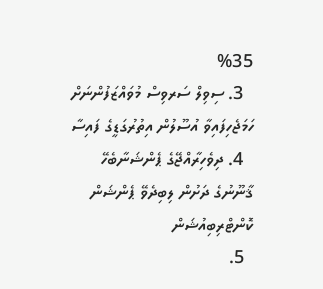%35
  3. ސިވިލް ސަރވިސް މުވައްޒަފުންނަށް ހަމަޖެހިފައިވާ އުސޫލުން އިތުރުގަޑީގެ ފައިސާ
  4. ދިވެހިރާއްޖޭގެ ޕެންޝަނާބެހޭ ޤާނޫނުގެ ދަށުން ލިބިދެވޭ ޕެންޝަން ކޮންޓްރިބިއުޝަން
  5.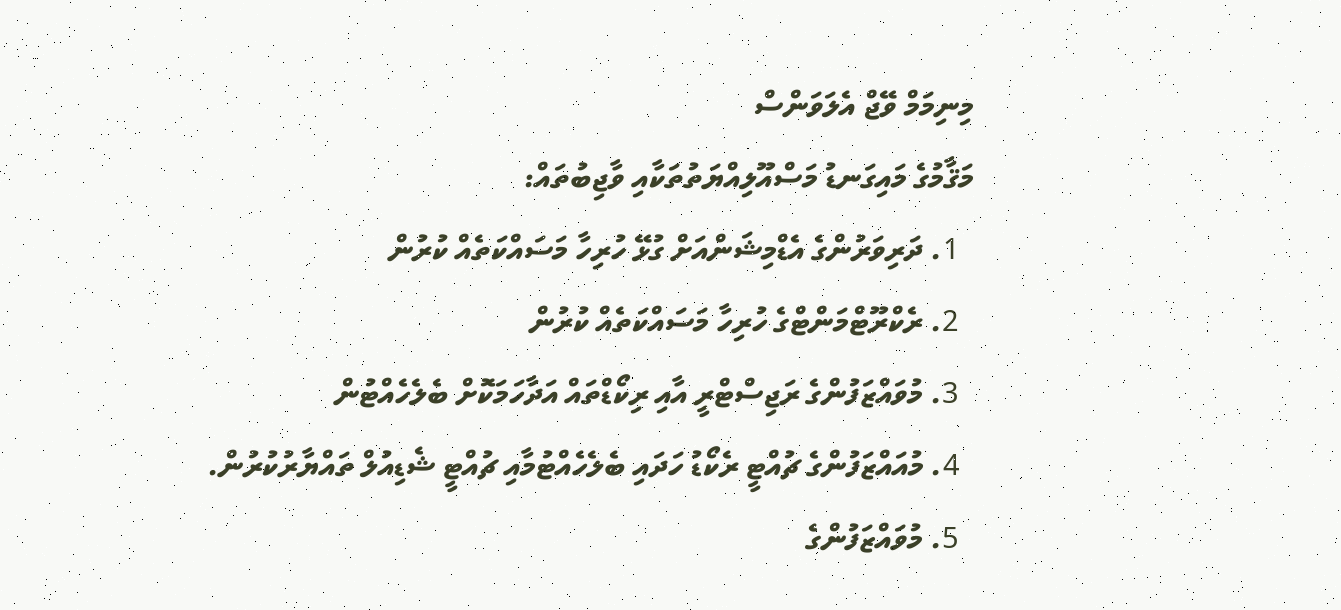މިނިމަމް ވޭޖް އެލަވަންސް
މަޤާމުގެ މައިގަނޑު މަސްއޫލިއްޔަތުތަކާއި ވާޖިބުތައް:
  1. ދަރިވަރުންގެ އެޑްމިޝަންއަށް ގުޅޭ ހުރިހާ މަސައްކަތެއް ކުރުން
  2. ރެކްރޫޓްމަންޓްގެ ހުރިހާ މަސައްކަތެއް ކުރުން
  3. މުވައްޒަފުންގެ ރަޖިސްޓްރީ އާއި ރިކޯޑްތައް އަދާހަމަކޮށް ބެލެހެއްޓުން
  4. މުއައްޒަފުންގެ ޗުއްޓީ ރެކޯޑު ހަދައި ބެލެހެއްޓުމާއި ޗުއްޓީ ޝެޑިއުލް ތައްޔާރުކުރުން.
  5. މުވައްޒަފުންގެ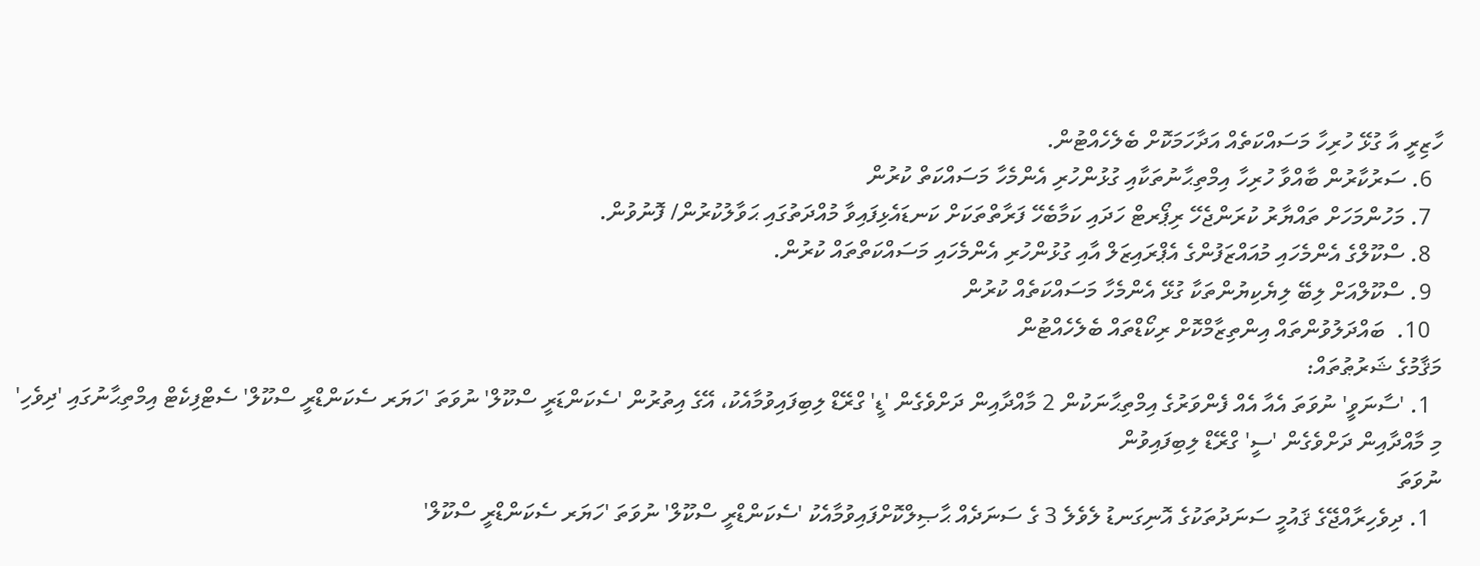ހާޒިރީ އާ ގުޅޭ ހުރިހާ މަސައްކަތެއް އަދާހަމަކޮށް ބެލެހެއްޓުން.
  6. ސަރުކާރުން ބާއްވާ ހުރިހާ އިމްތިޙާނުތަކާއި ގުޅުންހުރި އެންމެހާ މަސައްކަތް ކުރުން
  7. މަހުންމަހަށް ތައްޔާރު ކުރަންޖެހޭ ރިޕޯރޓް ހަދައި ކަމާބެހޭ ފަރާތްތަކަށް ކަނޑައެޅިފައިވާ މުއްދަތުގައި ޙަވާލުކުރުން/ ފޮނުވުން.
  8. ސްކޫލްގެ އެންމެހައި މުއައްޒަފުންގެ އެޕްރައިޒަލް އާއި ގުޅުންހުރި އެންމެހައި މަސައްކަތްތައް ކުރުން.
  9. ސްކޫލްއަށް ލިބޭ ލިޔެކިޔުންތަކާ ގުޅޭ އެންމެހާ މަސައްކަތެއް ކުރުން
  10.  ބައްދަލުވުންތައް އިންތިޒާމްކޮށް ރިކޯޑްތައް ބެލެހެއްޓުން
މަޤާމުގެ ޝަރުޠުތައް:
  1. 'ސާނަވީ' ނުވަތަ އެއާ އެއް ފެންވަރުގެ އިމްތިޙާނަކުން 2 މާއްދާއިން ދަށްވެގެން 'ޑީ' ގްރޭޑް ލިބިފައިވުމާއެކު، އޭގެ އިތުރުން 'ސެކަންޑަރީ ސްކޫލް' ނުވަތަ 'ހަޔަރ ސެކަންޑްރީ ސްކޫލް' ސެޓްފިކެޓް އިމްތިޙާނުގައި 'ދިވެހި' މި މާއްދާއިން ދަށްވެގެން 'ސީ' ގްރޭޑް ލިބިފައިވުން
ނުވަތަ
  1. ދިވެހިރާއްޖޭގެ ޤައުމީ ސަނަދުތަކުގެ އޮނިގަނޑު ލެވެލެ 3 ގެ ސަނަދެއް ޙާޞިލްކޮށްފައިވުމާއެކު 'ސެކަންޑްރީ ސްކޫލް' ނުވަތަ 'ހަޔަރ ސެކަންޑްރީ ސްކޫލް'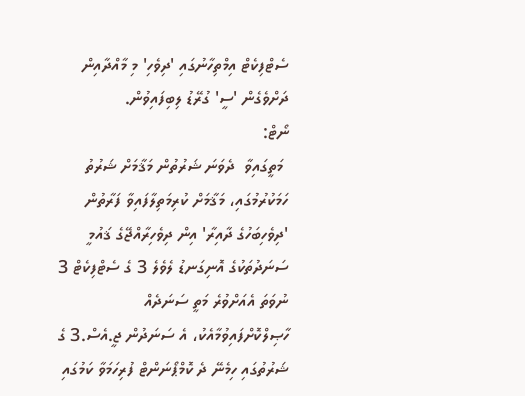ސެޓްފިކެޓް އިމްތިހާނުގައި 'ދިވެހި' މި މާއްދާއިން ދަށްވެގެން 'ސީ' ގުރޭޑު ލިބިފައިވުން.
ނޯޓް:
 މަތީގައިވާ  ދެވަނަ ޝަރުތުން މަޤާމަށް ޝަރުތު ހަމަކުރުމުގައި، މަޤާމަށް ކުރިމަތިލާފައިވާ ފަރާތުން 'ދިވެހިބަހުގެ ދާއިރާ' އިން ދިވެހިރާއްޖޭގެ ޤައުމީ ސަނަދުތަކުގެ އޮނިގަނޑު ލެވެލެ 3 ގެ ސެޓްފިކެޓް 3 ނުވަތަ އެއަށްވުރެ މަތީ ސަނަދެއް ހާޞިލްކޮށްފައިވުމާއެކު، އެ ސަނަދުން ޖީ.އެސް.3 ގެ ޝަރުތުގައި ހިމެނޭ ދެ ކޮމްޕޯނަންޓް ފުރިހަމަވާ ކަމުގައި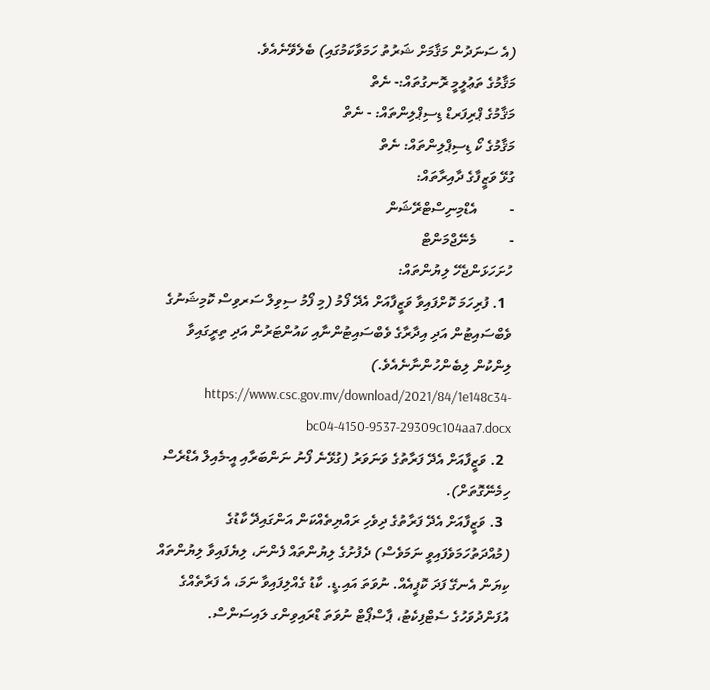(އެ ސަނަދުން މަޤާމަށް ޝަރުތު ހަމަވާކަމުގައި) ބެލެވޭނެއެވެ.
މަޤާމުގެ ތަޢުލީމީ ރޮނގުތައް:- ނެތް
މަޤާމުގެ ޕްރިފަރޑް ޑިސިޕްލިންތައް: - ނެތް
މަޤާމުގެ ކޯ ޑިސިޕްލިންތައް: ނެތް
ގުޅޭ ވަޒީފާގެ ދާއިރާތައް:
-         އެޑްމިނިސްޓްރޭޝަން
-         މެނޭޖްމަންޓް
ހުށަހަޅަންޖެހޭ ލިޔުންތައް:
  1. ފުރިހަމަ ކޮށްފައިވާ ވަޒީފާއަށް އެދޭ ފޯމު (މި ފޯމު ސިވިލް ސަރވިސް ކޮމިޝަނުގެ ވެބްސައިޓުން އަދި އިދާރާގެ ވެބްސައިޓުންނާއި ކައުންޓަރުން އަދި ތިރީގައިވާ ލިންކުން ލިބެންހުންނާނެއެވެ.)  https://www.csc.gov.mv/download/2021/84/1e148c34-bc04-4150-9537-29309c104aa7.docx
  2. ވަޒީފާއަށް އެދޭ ފަރާތުގެ ވަނަވަރު (ގުޅޭނެ ފޯނު ނަންބަރާއި އީ-މެއިލް އެޑްރެސް ހިމެނޭގޮތަށް).
  3. ވަޒީފާއަށް އެދޭ ފަރާތުގެ ދިވެހި ރައްޔިތެއްކަން އަންގައިދޭ ކާޑުގެ (މުއްދަތުހަމަވެފައިވީ ނަމަވެސް) ދެފުށުގެ ލިޔުންތައް ފެންނަ، ލިޔެފައިވާ ލިޔުންތައް ކިޔަން އެނގޭ ފަދަ ކޮޕީއެއް. ނުވަތަ އައި.ޑީ. ކާޑު ގެއްލިފައިވާ ނަމަ، އެ ފަރާތެއްގެ އުފަންދުވަހުގެ ސެޓްފިކެޓު، ޕާސްޕޯޓް ނުވަތަ ޑްރައިވިންގ ލައިސަންސް.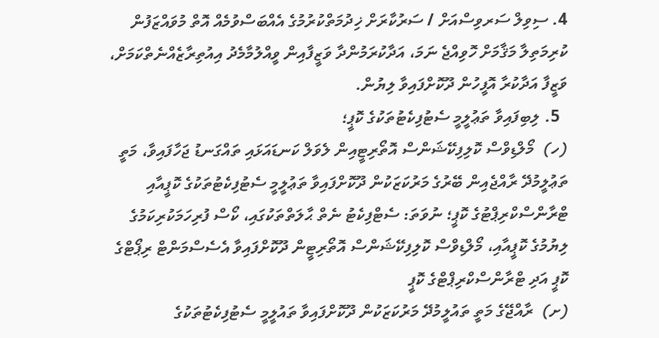4. ސިވިލް ސަރވިސްއަށް / ސަރުކާރަށް ޚިދުމަތްކުރުމުގެ އެއްބަސްވުމެއް އޮތް މުވައްޒަފުން ކުރިމަތިލާ މަޤާމަށް ހޮވިއްޖެ ނަމަ، އަދާކުރަމުންދާ ވަޒީފާއިން ވީއްލުމާމެދު އިއުތިރާޒެއްނެތްކަމަށް، ވަޒީފާ އަދާކުރާ އޮފީހުން ދޫކޮށްފައިވާ ލިޔުން.
  5. ލިބިފައިވާ ތަޢުލީމީ ސެޓުފިކެޓުތަކުގެ ކޮޕީ؛
(ހ)  މޯލްޑިވްސް ކޮލިފިކޭޝަންސް އޮތޯރިޓީއިން ލެވަލް ކަނޑައަޅައި ތައްގަނޑު ޖަހާފައިވާ، މަތީ ތަޢުލީމުދޭ ރާއްޖެއިން ބޭރުގެ މަރުކަޒަކުން ދޫކޮށްފައިވާ ތަޢުލީމީ ސެޓުފިކެޓުތަކުގެ ކޮޕީއާއި ޓްރާންސްކްރިޕްޓުގެ ކޮޕީ؛ ނުވަތަ: ސެޓްފިކެޓު ނެތް ޙާލަތްތަކުގައި، ކޯސް ފުރިހަމަކުރިކަމުގެ ލިޔުމުގެ ކޮޕީއާއި، މޯލްޑިވްސް ކޮލިފިކޭޝަންސް އޮތޯރިޓީން ދޫކޮށްފައިވާ އެސެސްމަންޓް ރިޕޯޓްގެ ކޮޕީ އަދި ޓްރާންސްކްރިޕްޓްގެ ކޮޕީ
(ށ)  ރާއްޖޭގެ މަތީ ތައުލީމުދޭ މަރުކަޒަކުން ދޫކޮށްފައިވާ ތައުލީމީ ސެޓުފިކެޓުތަކުގެ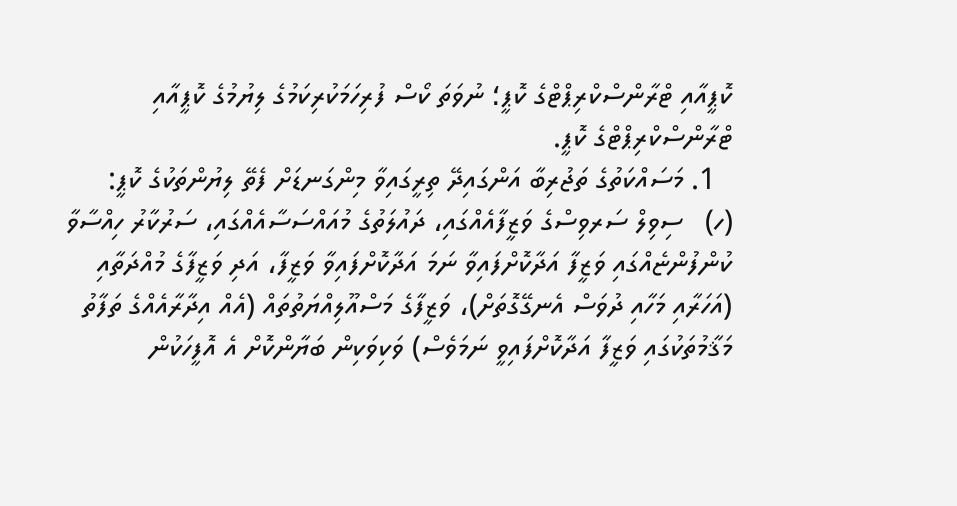ކޮޕީއާއި ޓްރާންސްކްރިޕްޓްގެ ކޮޕީ؛ ނުވަތަ ކޯސް ފުރިހަމަކުރިކަމުގެ ލިޔުމުގެ ކޮޕީއާއި ޓްރާންސްކްރިޕްޓްގެ ކޮޕީ.
  1. މަސައްކަތުގެ ތަޖުރިބާ އަންގައިދޭ ތިރީގައިވާ މިންގަނޑަށް ފެތޭ ލިޔުންތަކުގެ ކޮޕީ:
(ހ)   ސިވިލް ސަރވިސްގެ ވަޒީފާއެއްގައި، ދައުލަތުގެ މުއައްސަސާއެއްގައި، ސަރުކާރު ހިއްސާވާ ކުންފުންޏެއްގައި ވަޒީފާ އަދާކޮށްފައިވާ ނަމަ އަދާކޮށްފައިވާ ވަޒީފާ، އަދި ވަޒީފާގެ މުއްދަތާއި (އަހަރާއި މަހާއި ދުވަސް އެނގޭގޮތަށް)، ވަޒީފާގެ މަސްއޫލިއްޔަތުތައް (އެއް އިދާރާއެއްގެ ތަފާތު މަޤާމުތަކުގައި ވަޒީފާ އަދާކޮށްފައިވީ ނަމަވެސް) ވަކިވަކިން ބަޔާންކޮށް އެ އޮފީހަކުން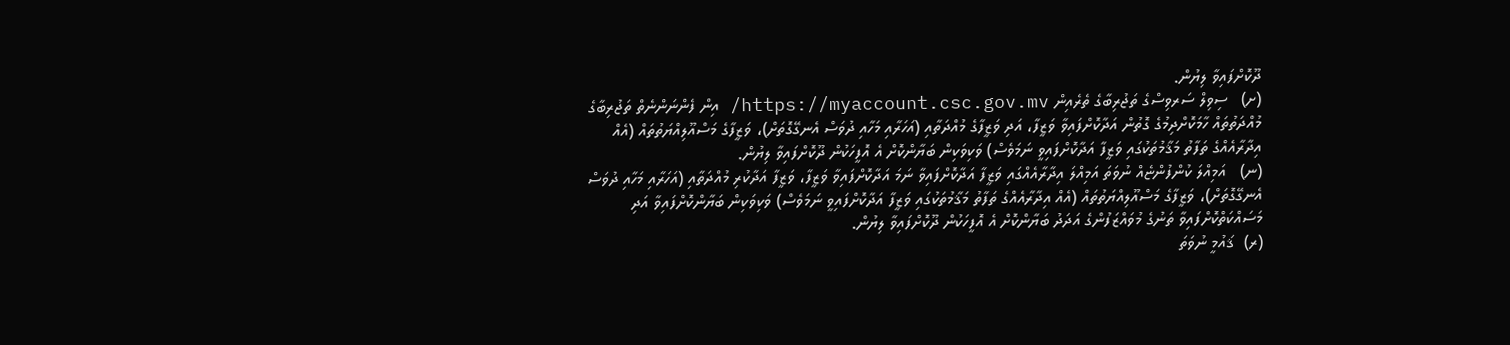ދޫކޮށްފައިވާ ލިޔުން.
(ށ)   ސިވިލް ސަރވިސްގެ ތަޖުރިބާގެ ތެރެއިން https://myaccount.csc.gov.mv/ އިން ފެންނަންނެތް ތަޖުރިބާގެ މުއްދަތުތައް ހާމަކޮށްދިމުގެ ގޮތުން އަދާކޮށްފައިވާ ވަޒީފާ، އަދި ވަޒީފާގެ މުއްދަތާއި (އަހަރާއި މަހާއި ދުވަސް އެނގޭގޮތަށް)، ވަޒީފާގެ މަސްއޫލިއްޔަތުތައް (އެއް އިދާރާއެއްގެ ތަފާތު މަޤާމުތަކުގައި ވަޒީފާ އަދާކޮށްފައިވީ ނަމަވެސް) ވަކިވަކިން ބަޔާންކޮށް އެ އޮފީހަކުން ދޫކޮށްފައިވާ ލިޔުން.
(ނ)   އަމިއްލަ ކުންފުންޏެއް ނުވަތަ އަމިއްލަ އިދާރާއެއްގައި ވަޒީފާ އަދާކޮށްފައިވާ ނަމަ އަދާކޮށްފައިވާ ވަޒީފާ، ވަޒީފާ އަދާކުރި މުއްދަތާއި (އަހަރާއި މަހާއި ދުވަސް އެނގޭގޮތަށް)، ވަޒީފާގެ މަސްއޫލިއްޔަތުތައް (އެއް އިދާރާއެއްގެ ތަފާތު މަޤާމުތަކުގައި ވަޒީފާ އަދާކޮށްފައިވީ ނަމަވެސް) ވަކިވަކިން ބަޔާންކޮށްފައިވާ އަދި މަސައްކަތްކޮށްފައިވާ ތަނުގެ މުވައްޒަފުންގެ އަދަދު ބަޔާންކޮށް އެ އޮފީހަކުން ދޫކޮށްފައިވާ ލިޔުން.
(ރ)  ޤައުމީ ނުވަތަ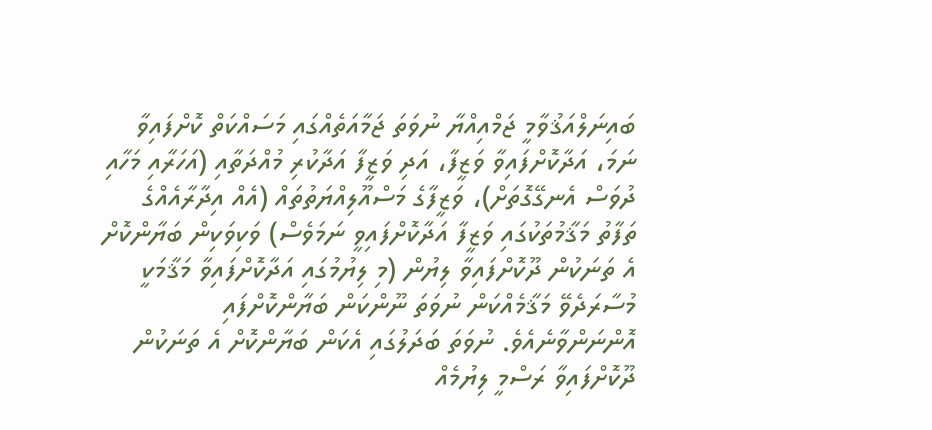ބައިނަލްއަޤުވާމީ ޖަމްއިއްޔާ ނުވަތަ ޖަމާއަތެއްގައި މަސައްކަތް ކޮށްފައިވާ ނަމަ، އަދާކޮށްފައިވާ ވަޒީފާ، އަދި ވަޒީފާ އަދާކުރި މުއްދަތާއި (އަހަރާއި މަހާއި ދުވަސް އެނގޭގޮތަށް)، ވަޒީފާގެ މަސްއޫލިއްޔަތުތައް (އެއް އިދާރާއެއްގެ ތަފާތު މަޤާމުތަކުގައި ވަޒީފާ އަދާކޮށްފައިވީ ނަމަވެސް) ވަކިވަކިން ބަޔާންކޮށް އެ ތަނަކުން ދޫކޮށްފައިވާ ލިޔުން (މި ލިޔުމުގައި އަދާކޮށްފައިވާ މަޤާމަކީ މުސާރަދެވޭ މަޤާމެއްކަން ނުވަތަ ނޫންކަން ބަޔާންކޮށްފައި އޮންނަންވާނެއެވެ. ނުވަތަ ބަދަލުގައި އެކަން ބަޔާންކޮށް އެ ތަނަކުން ދޫކޮށްފައިވާ ރަސްމީ ލިޔުމެއް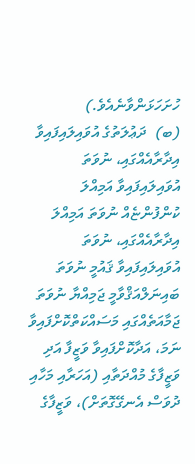ހުށަހަޅަންވާނެއެވެ.)
(ބ)  ދަޢުލަތުގެ އުވައިލައިފައިވާ އިދާރާއެއްގައި، ނުވަތަ އުވައިލައިފައިވާ އަމިއްލަ ކުންފުންޏެއް ނުވަތަ އަމިއްލަ އިދާރާއެއްގައި، ނުވަތަ އުވައިލައިފައިވާ ޤައުމީ ނުވަތަ ބައިނަލްއަޤްވާމީ ޖަމިއްޔާ ނުވަތަ ޖަމާއަތެއްގައި މަސައްކަތްކޮށްފައިވާ ނަމަ، އަދާކޮށްފައިވާ ވަޒީފާ އަދި ވަޒީފާގެ މުއްދަތާއި (އަހަރާއި މަހާއި ދުވަސް އެނގޭގޮތަށް)، ވަޒީފާގެ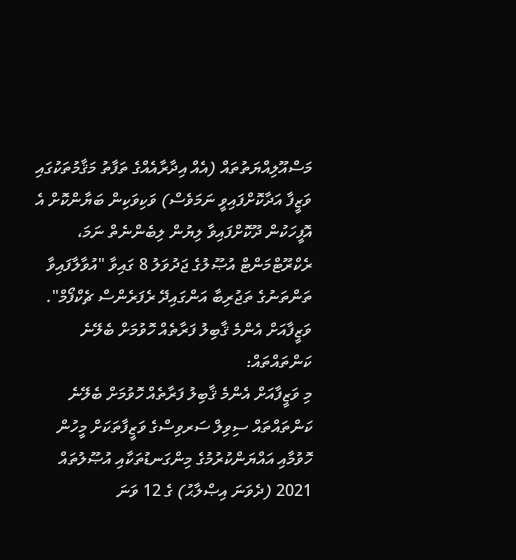މަސްއޫލިއްޔަތުތައް (އެއް އިދާރާއެއްގެ ތަފާތު މަޤާމުތަކުގައި ވަޒީފާ އަދާކޮށްފައިވީ ނަމަވެސް) ވަކިވަކިން ބަޔާންކޮށް އެ އޮފީހަކުން ދޫކޮށްފައިވާ ލިޔުން ލިބެންނެތް ނަމަ، ރެކްރޫޓްމަންޓް އުޞޫލުގެ ޖަދުވަލު 8 ގައިވާ "އުވާލާފައިވާ ތަންތަނުގެ ތަޖުރިބާ އަންގައިދޭ ރެފަރެންސް ޗެކްފޯމް".
ވަޒީފާއަށް އެންމެ ޤާބިލު ފަރާތެއް ހޮވުމަށް ބެލޭނެ ކަންތައްތައް:
މި ވަޒީފާއަށް އެންމެ ޤާބިލު ފަރާތެއް ހޮވުމަށް ބެލޭނެ ކަންތައްތައް ސިވިލް ސަރވިސްގެ ވަޒީފާތަކަށް މީހުން ހޮވުމާއި އައްޔަންކުރުމުގެ މިންގަނޑުތަކާއި އުޞޫލުތައް 2021 (ދެވަނަ އިޞްލާޙު) ގެ 12 ވަނަ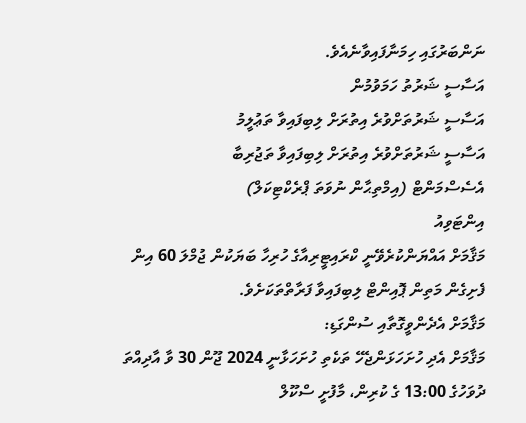ނަންބަރުގައި ހިމަނާފައިވާނެއެވެ.
އަސާސީ ޝަރުތު ހަމަވުމުން
އަސާސީ ޝަރުތަށްވުރެ އިތުރަށް ލިބިފައިވާ ތަޢުލީމު
އަސާސީ ޝަރުތަށްވުރެ އިތުރަށް ލިބިފައިވާ ތަޖުރިބާ
އެސެސްމަންޓް (އިމްތިޙާން ނުވަތަ ޕްރެކްޓިކަލް)
އިންޓަވިއު
މަޤާމަށް އައްޔަންކުރެވޭނީ ކްރައިޓީރިއާގެ ހުރިހާ ބަޔަކުން ޖުމްލަ 60 އިން ފެށިގެން މަތިން ޕޮއިންޓް ލިބިފައިވާ ފަރާތްތަކަށެވެ.
މަޤާމަށް އެދެންވީގޮތާއި ސުންގަޑި:
މަޤާމަށް އެދި ހުށަހަޅަންޖެހޭ ތަކެތި ހުށަހަޅާނީ 2024 ޖޫން 30 ވާ އާދިއްތަ ދުވަހުގެ 13:00 ގެ ކުރިން، މާފުށީ ސްކޫލް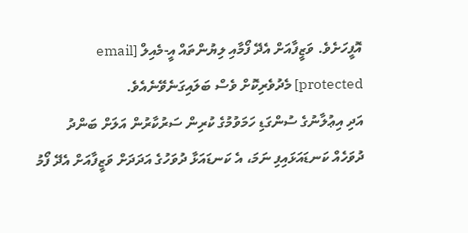އޮފީހަށެވެ. ވަޒީފާއަށް އެދޭ ފޯމާއި ލިޔުންތައް އީ-މެއިލް [email protected] މެދުވެރިކޮށް ވެސް ބަލައިގަނެވޭނެއެވެ.
އަދި އިޢުލާނުގެ ސުންގަޑި ހަމަވުމުގެ ކުރިން ސަރުކާރުން އަލަށް ބަންދު ދުވަހެއް ކަނޑައަޅައިފި ނަމަ، އެ ކަނޑައަޅާ ދުވަހުގެ އަދަދަށް ވަޒީފާއަށް އެދޭ ފޯމު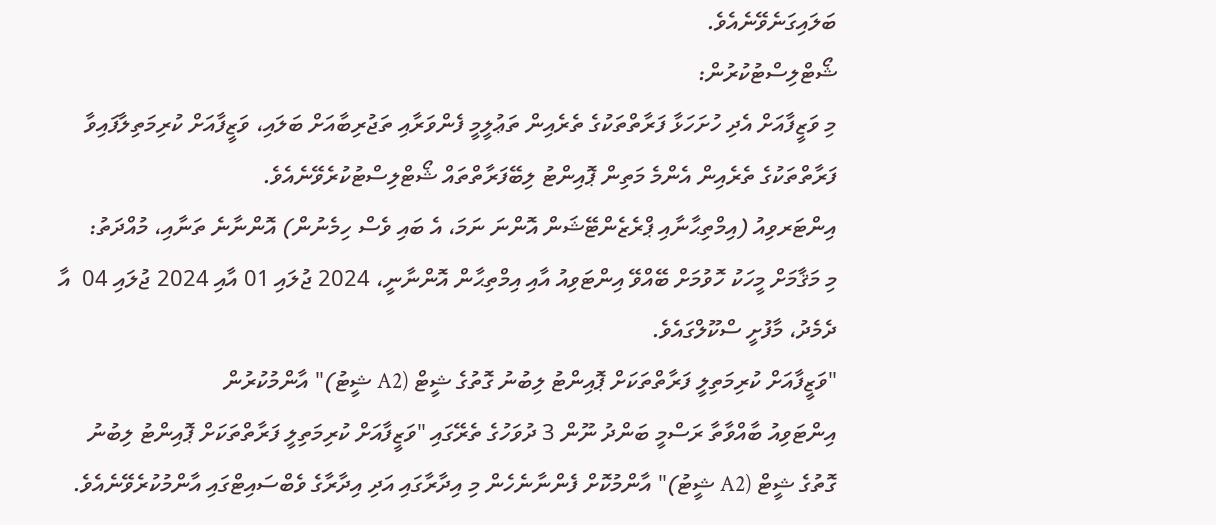ބަލައިގަނެވޭނެއެވެ.
ޝޯޓްލިސްޓުކުރުން:
މި ވަޒީފާއަށް އެދި ހުށަހަޅާ ފަރާތްތަކުގެ ތެރެއިން ތަޢުލީމީ ފެންވަރާއި ތަޖުރިބާއަށް ބަލައި، ވަޒީފާއަށް ކުރިމަތިލާފައިވާ ފަރާތްތަކުގެ ތެރެއިން އެންމެ މަތިން ޕޮއިންޓު ލިބޭފަރާތްތައް ޝޯޓްލިސްޓުކުރެވޭނެއެވެ.
އިންޓަރވިއު (އިމްތިޙާނާއި ޕްރެޒެންޓޭޝަން އޮންނަ ނަމަ، އެ ބައި ވެސް ހިމެނުން) އޮންނާނެ ތަނާއި، މުއްދަތު:
މި މަޤާމަށް މީހަކު ހޮވުމަށް ބޭއްވޭ އިންޓަވިއު އާއި އިމްތިޙާން އޮންނާނީ، 2024 ޖުލައި 01 އާއި 2024 ޖުލައި 04  އާ ދެމެދު، މާފުށީ ސްކޫލްގައެވެ.
"ވަޒީފާއަށް ކުރިމަތިލީ ފަރާތްތަކަށް ޕޮއިންޓު ލިބުނު ގޮތުގެ ޝީޓް (A2 ޝީޓު)" އާންމުކުރުން
އިންޓަވިއު ބާއްވާތާ ރަސްމީ ބަންދު ނޫން 3 ދުވަހުގެ ތެރޭގައި "ވަޒީފާއަށް ކުރިމަތިލީ ފަރާތްތަކަށް ޕޮއިންޓު ލިބުނު ގޮތުގެ ޝީޓް (A2 ޝީޓު)" އާންމުކޮށް ފެންނާނެހެން މި އިދާރާގައި އަދި އިދާރާގެ ވެބްސައިޓްގައި އާންމުކުރެވޭނެއެވެ.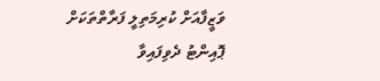ވަޒީފާއަށް ކުރިމަތިލީ ފަރާތްތަކަށް ޕޮއިންޓު ދެވިފައިވާ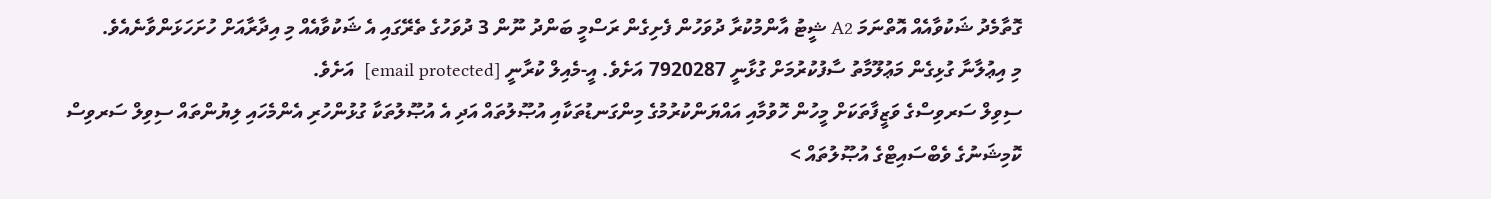ގޮތާމެދު ޝަކުވާއެއް އޮތްނަމަ A2 ޝީޓު އާންމުކުރާ ދުވަހުން ފެށިގެން ރަސްމީ ބަންދު ނޫން 3 ދުވަހުގެ ތެރޭގައި އެ ޝަކުވާއެއް މި އިދާރާއަށް ހުށަހަޅަންވާނެއެވެ.
މި އިޢުލާނާ ގުޅިގެން މަޢުލޫމާތު ސާފުކުރުމަށް ގުޅާނީ 7920287 އަށެވެ. އީ-މެއިލް ކުރާނީ [email protected]  އަށެވެ.
ސިވިލް ސަރވިސްގެ ވަޒީފާތަކަށް މީހުން ހޮވުމާއި އައްޔަންކުރުމުގެ މިންގަނޑުތަކާއި އުޞޫލުތައް އަދި އެ އުޞޫލުތަކާ ގުޅުންހުރި އެންމެހައި ލިޔުންތައް ސިވިލް ސަރވިސް ކޮމިޝަނުގެ ވެބްސައިޓްގެ އުޞޫލުތައް >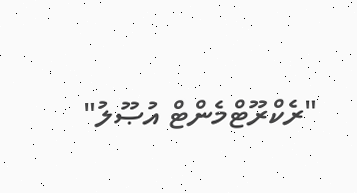"ރެކްރޫޓްމެންޓް އުޞޫލު"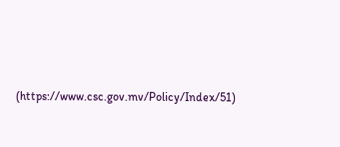(https://www.csc.gov.mv/Policy/Index/51)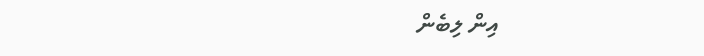އިން ލިބެން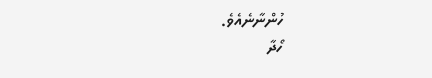ހުންނާނެއެވެ.
ހޯދާ